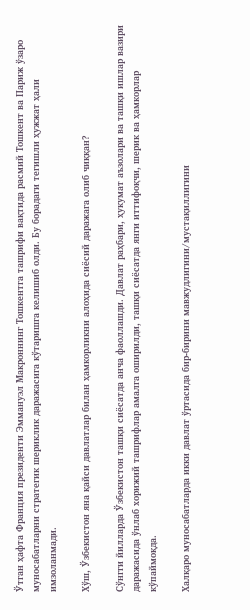Ўтган ҳафта Франция президенти Эммануэл Макроннинг Тошкентга ташрифи вақтида расмий Тошкент ва Париж ўзаро муносабатларни стратегик шериклик даражасига кўтаришга келишиб олди. Бу борадаги тегишли ҳужжат ҳали имзоланмади.

Хўш, Ўзбекистон яна қайси давлатлар билан ҳамкорликни алоҳида сиёсий даражага олиб чиққан?

Сўнгги йилларда Ўзбекистон ташқи сиёсатда анча фаоллашди. Давлат раҳбари, ҳукумат аъзолари ва ташқи ишлар вазири даражасида ўнлаб хорижий ташрифлар амалга оширилди, ташқи сиёсатда янги иттифоқчи, шерик ва ҳамкорлар кўпаймоқда.

Халқаро муносабатларда икки давлат ўртасида бир-бирини мавжудлигини/мустақиллигини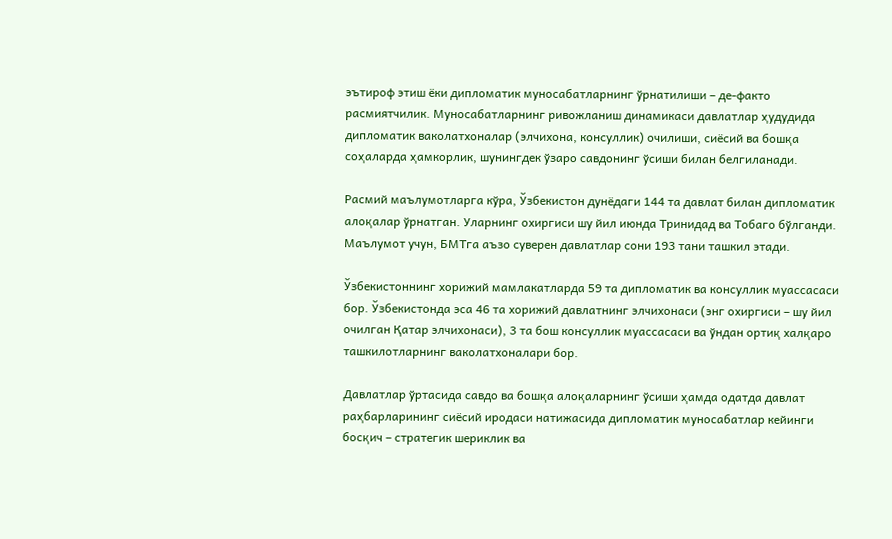эътироф этиш ёки дипломатик муносабатларнинг ўрнатилиши – де-факто расмиятчилик. Муносабатларнинг ривожланиш динамикаси давлатлар ҳудудида дипломатик ваколатхоналар (элчихона, консуллик) очилиши, сиёсий ва бошқа соҳаларда ҳамкорлик, шунингдек ўзаро савдонинг ўсиши билан белгиланади.

Расмий маълумотларга кўра, Ўзбекистон дунёдаги 144 та давлат билан дипломатик алоқалар ўрнатган. Уларнинг охиргиси шу йил июнда Тринидад ва Тобаго бўлганди. Маълумот учун, БМТга аъзо суверен давлатлар сони 193 тани ташкил этади.

Ўзбекистоннинг хорижий мамлакатларда 59 та дипломатик ва консуллик муассасаси бор. Ўзбекистонда эса 46 та хорижий давлатнинг элчихонаси (энг охиргиси – шу йил очилган Қатар элчихонаси), 3 та бош консуллик муассасаси ва ўндан ортиқ халқаро ташкилотларнинг ваколатхоналари бор.

Давлатлар ўртасида савдо ва бошқа алоқаларнинг ўсиши ҳамда одатда давлат раҳбарларининг сиёсий иродаси натижасида дипломатик муносабатлар кейинги босқич – стратегик шериклик ва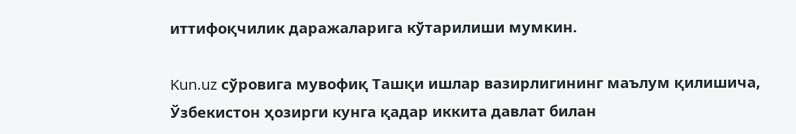иттифоқчилик даражаларига кўтарилиши мумкин.

Kun.uz сўровига мувофиқ Ташқи ишлар вазирлигининг маълум қилишича, Ўзбекистон ҳозирги кунга қадар иккита давлат билан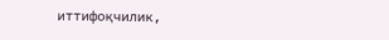иттифоқчилик,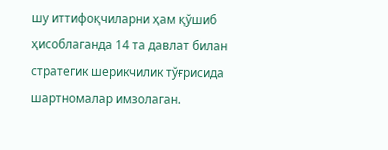шу иттифоқчиларни ҳам қўшиб ҳисоблаганда 14 та давлат билан стратегик шерикчилик тўғрисида шартномалар имзолаган.